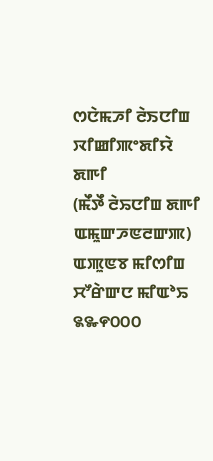ꯁꯅꯥꯃꯍꯤ ꯂꯥꯏꯅꯤꯡ
ꯋꯤꯀꯤꯄꯦꯗꯤꯌꯥ ꯗꯒꯤ
(ꯃꯩꯇꯩ ꯂꯥꯢꯅꯤꯡ ꯗꯒꯤ ꯑꯃꯨꯛꯍꯟꯂꯛꯄ)
ꯑꯄꯨꯟꯕ ꯃꯤꯁꯤꯡ
ꯆꯧꯔꯥꯛꯅ ꯃꯤꯑꯣꯢ ꯲꯳꯵꯰꯰꯰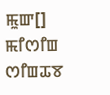ꯃꯨꯛ[]
ꯃꯤꯁꯤꯡ ꯁꯤꯡꯊꯕ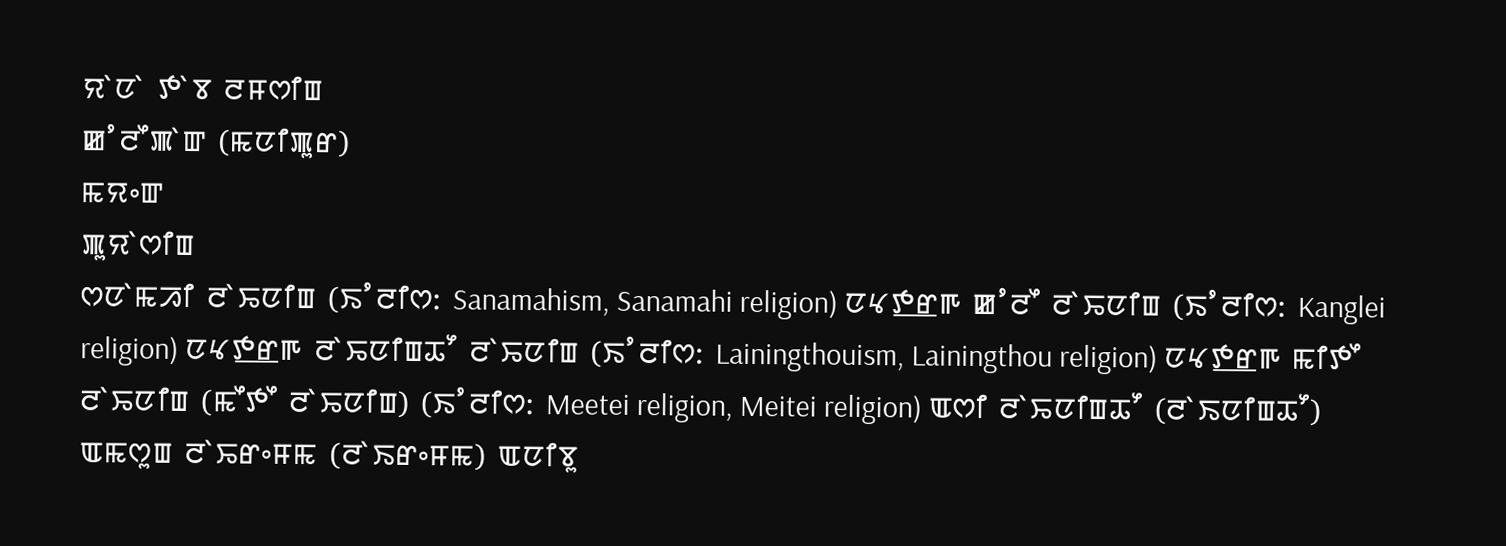ꯌꯥꯅꯥ ꯇꯥꯕ ꯂꯝꯁꯤꯡ
ꯀꯪꯂꯩꯄꯥꯛ (ꯃꯅꯤꯄꯨꯔ)
ꯃꯌꯦꯛ
ꯄꯨꯌꯥꯁꯤꯡ
ꯁꯅꯥꯃꯍꯤ ꯂꯥꯢꯅꯤꯡ (ꯏꯪꯂꯤꯁ: Sanamahism, Sanamahi religion) ꯅꯠꯇ꯭ꯔꯒ ꯀꯪꯂꯩ ꯂꯥꯢꯅꯤꯡ (ꯏꯪꯂꯤꯁ: Kanglei religion) ꯅꯠꯇ꯭ꯔꯒ ꯂꯥꯢꯅꯤꯡꯊꯧ ꯂꯥꯢꯅꯤꯡ (ꯏꯪꯂꯤꯁ: Lainingthouism, Lainingthou religion) ꯅꯠꯇ꯭ꯔꯒ ꯃꯤꯇꯩ ꯂꯥꯢꯅꯤꯡ (ꯃꯩꯇꯩ ꯂꯥꯢꯅꯤꯡ) (ꯏꯪꯂꯤꯁ: Meetei religion, Meitei religion) ꯑꯁꯤ ꯂꯥꯢꯅꯤꯡꯊꯧ (ꯂꯥꯏꯅꯤꯡꯊꯧ) ꯑꯃꯁꯨꯡ ꯂꯥꯢꯔꯦꯝꯃ (ꯂꯥꯏꯔꯦꯝꯃ) ꯑꯅꯤꯕꯨ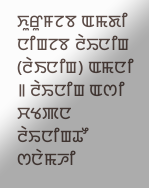ꯈꯨꯔꯨꯝꯖꯕ ꯑꯃꯗꯤ ꯅꯤꯡꯖꯕ ꯂꯥꯢꯅꯤꯡ (ꯂꯥꯏꯅꯤꯡ) ꯑꯃꯅꯤ ꯫ ꯂꯥꯢꯅꯤꯡ ꯑꯁꯤ ꯆꯠꯄꯅ ꯂꯥꯢꯅꯤꯡꯊꯧ ꯁꯅꯥꯃꯍꯤ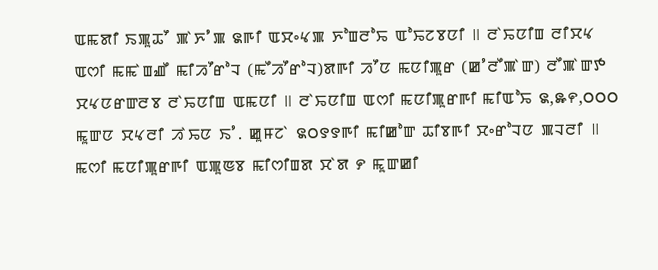ꯑꯃꯗꯤ ꯏꯄꯨꯊꯧ ꯄꯥꯈꯪꯄ ꯲ꯒꯤ ꯑꯆꯦꯠꯄ ꯈꯣꯡꯂꯣꯢ ꯑꯣꯢꯖꯕꯅꯤ ꯫ ꯂꯥꯢꯅꯤꯡ ꯂꯤꯆꯠ ꯑꯁꯤ ꯃꯃꯥꯡꯉꯩ ꯃꯤꯍꯧꯔꯣꯜ (ꯃꯩꯍꯧꯔꯣꯜ)ꯗꯒꯤ ꯍꯧꯅ ꯃꯅꯤꯄꯨꯔ (ꯀꯪꯂꯩꯄꯥꯛ) ꯂꯩꯄꯥꯛꯇ ꯆꯠꯅꯔꯛꯂꯕ ꯂꯥꯢꯅꯤꯡ ꯑꯃꯅꯤ ꯫ ꯂꯥꯢꯅꯤꯡ ꯑꯁꯤ ꯃꯅꯤꯄꯨꯔꯒꯤ ꯃꯤꯑꯣꯢ ꯲,꯳꯵,꯰꯰꯰ ꯃꯨꯛꯅ ꯆꯠꯂꯤ ꯍꯥꯢꯅ ꯏꯪ. ꯀꯨꯝꯖꯥ ꯲꯰꯱꯱ꯒꯤ ꯃꯤꯀꯣꯛ ꯊꯤꯕꯒꯤ ꯆꯦꯔꯣꯜꯅ ꯄꯜꯂꯤ ꯫ ꯃꯁꯤ ꯃꯅꯤꯄꯨꯔꯒꯤ ꯑꯄꯨꯟꯕ ꯃꯤꯁꯤꯡꯗ ꯆꯥꯗ ꯸ ꯃꯨꯛꯀꯤ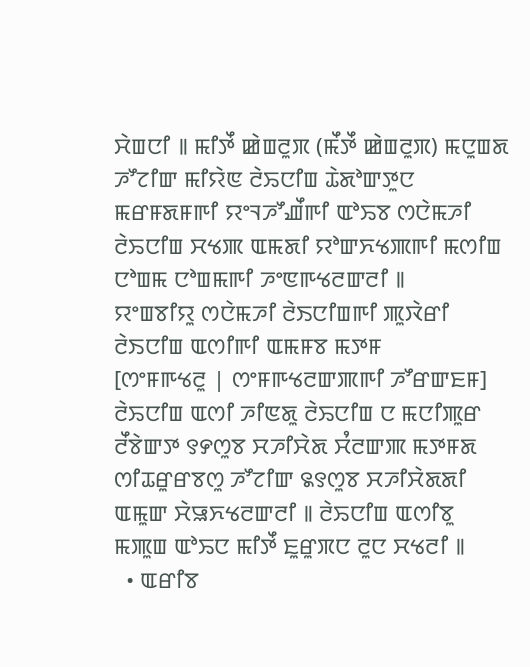ꯆꯥꯡꯅꯤ ꯫ ꯃꯤꯇꯩ ꯀꯥꯡꯂꯨꯞ (ꯃꯩꯇꯩ ꯀꯥꯡꯂꯨꯞ) ꯃꯅꯨꯡꯗ ꯍꯧꯖꯤꯛ ꯃꯤꯌꯥꯟ ꯂꯥꯢꯅꯤꯡ ꯊꯥꯗꯣꯛꯇꯨꯅ ꯃꯔꯝꯗꯝꯒꯤ ꯌꯦꯜꯍꯧꯉꯩꯒꯤ ꯑꯣꯢꯕ ꯁꯅꯥꯃꯍꯤ ꯂꯥꯢꯅꯤꯡ ꯆꯠꯄ ꯑꯃꯗꯤ ꯌꯣꯛꯈꯠꯄꯒꯤ ꯃꯁꯤꯡ ꯅꯣꯡꯃ ꯅꯣꯡꯃꯒꯤ ꯍꯦꯟꯒꯠꯂꯛꯂꯤ ꯫
ꯌꯦꯡꯕꯤꯌꯨ ꯁꯅꯥꯃꯍꯤ ꯂꯥꯏꯅꯤꯡꯒꯤ ꯄꯨꯋꯥꯔꯤ
ꯂꯥꯏꯅꯤꯡ ꯑꯁꯤꯒꯤ ꯑꯃꯝꯕ ꯃꯇꯝ
[ꯁꯦꯝꯒꯠꯂꯨ | ꯁꯦꯝꯒꯠꯂꯛꯄꯒꯤ ꯍꯧꯔꯛꯐꯝ]
ꯂꯥꯢꯅꯤꯡ ꯑꯁꯤ ꯍꯤꯟꯗꯨ ꯂꯥꯢꯅꯤꯡ ꯅ ꯃꯅꯤꯄꯨꯔ ꯂꯩꯕꯥꯛꯇ ꯱꯸ꯁꯨꯕ ꯆꯍꯤꯆꯥꯗ ꯆꯪꯂꯛꯄ ꯃꯇꯝꯗ ꯁꯤꯊꯔꯨꯔꯕꯁꯨ ꯍꯧꯖꯤꯛ ꯲꯱ꯁꯨꯕ ꯆꯍꯤꯆꯥꯗꯗꯤ ꯑꯃꯨꯛ ꯆꯥꯎꯈꯠꯂꯛꯂꯤ ꯫ ꯂꯥꯢꯅꯤꯡ ꯑꯁꯤꯕꯨ ꯃꯄꯨꯡ ꯑꯣꯢꯅ ꯃꯤꯇꯩ ꯐꯨꯔꯨꯞꯅ ꯂꯨꯅ ꯆꯠꯂꯤ ꯫
  • ꯑꯔꯤꯕ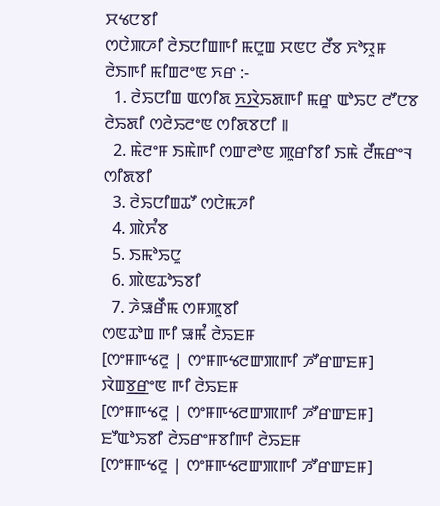ꯆꯠꯅꯕꯤ
ꯁꯅꯥꯄꯍꯤ ꯂꯥꯏꯅꯤꯡꯒꯤ ꯃꯅꯨꯡ ꯆꯟꯅ ꯂꯩꯕ ꯈꯣꯌꯨꯝ ꯂꯥꯏꯒꯤ ꯃꯤꯡꯂꯦꯟ ꯈꯔ :-
  1. ꯂꯥꯢꯅꯤꯡ ꯑꯁꯤꯗ ꯈ꯭ꯋꯥꯢꯗꯒꯤ ꯃꯔꯨ ꯑꯣꯢꯅ ꯂꯧꯅꯕ ꯂꯥꯢꯗꯤ ꯁꯂꯥꯢꯂꯦꯟ ꯁꯤꯗꯕꯅꯤ ꯫
  2. ꯃꯥꯂꯦꯝ ꯏꯃꯥꯒꯤ ꯁꯛꯂꯣꯟ ꯄꯨꯔꯤꯕꯤ ꯏꯃꯥ ꯂꯩꯃꯔꯦꯜ ꯁꯤꯗꯕꯤ
  3. ꯂꯥꯢꯅꯤꯡꯊꯧ ꯁꯅꯥꯃꯍꯤ
  4. ꯄꯥꯈꯪꯕ
  5. ꯏꯃꯣꯢꯅꯨ
  6. ꯄꯥꯟꯊꯣꯢꯕꯤ
  7. ꯍꯥꯎꯔꯩꯃ ꯁꯝꯄꯨꯕꯤ
ꯁꯟꯊꯣꯡ ꯒꯤ ꯎꯃꯪ ꯂꯥꯢꯐꯝ
[ꯁꯦꯝꯒꯠꯂꯨ | ꯁꯦꯝꯒꯠꯂꯛꯄꯒꯤ ꯍꯧꯔꯛꯐꯝ]
ꯋꯥꯡꯕ꯭ꯔꯦꯟ ꯒꯤ ꯂꯥꯢꯐꯝ
[ꯁꯦꯝꯒꯠꯂꯨ | ꯁꯦꯝꯒꯠꯂꯛꯄꯒꯤ ꯍꯧꯔꯛꯐꯝ]
ꯐꯧꯑꯣꯢꯕꯤ ꯂꯥꯢꯔꯦꯝꯕꯤꯒꯤ ꯂꯥꯢꯐꯝ
[ꯁꯦꯝꯒꯠꯂꯨ | ꯁꯦꯝꯒꯠꯂꯛꯄꯒꯤ ꯍꯧꯔꯛꯐꯝ]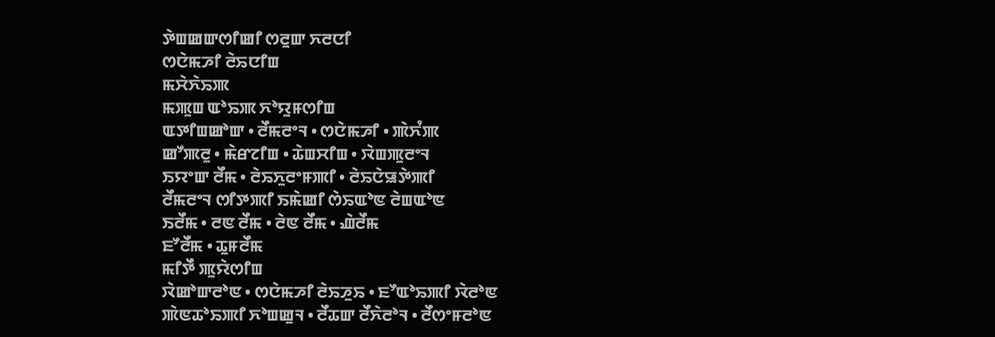ꯇꯥꯡꯀꯛꯁꯤꯀꯤ ꯁꯂꯨꯛ ꯈꯂꯅꯤ
ꯁꯅꯥꯃꯍꯤ ꯂꯥꯢꯅꯤꯡ
ꯃꯆꯥꯈꯥꯢꯄ
ꯃꯄꯨꯡ ꯑꯣꯢꯄ ꯈꯣꯌꯨꯝꯁꯤꯡ
ꯑꯇꯤꯡꯀꯣꯛ • ꯂꯩꯃꯂꯦꯜ • ꯁꯅꯥꯃꯍꯤ • ꯄꯥꯈꯪꯄ
ꯀꯧꯄꯂꯨ • ꯃꯥꯔꯖꯤꯡ • ꯊꯥꯡꯆꯤꯡ • ꯋꯥꯡꯄꯨꯂꯦꯜ
ꯏꯌꯦꯛ ꯂꯩꯃ • ꯂꯥꯢꯈꯨꯂꯦꯝꯄꯤ • ꯂꯥꯢꯅꯥꯎꯇꯥꯄꯤ
ꯂꯩꯃꯂꯦꯜ ꯁꯤꯇꯄꯤ ꯏꯃꯥꯀꯤ ꯁꯥꯢꯑꯣꯟ ꯂꯥꯡꯑꯣꯟ
ꯏꯂꯩꯃ • ꯂꯟ ꯂꯩꯃ • ꯂꯥꯟ ꯂꯩꯃ • ꯉꯥꯂꯩꯃ
ꯐꯧꯂꯩꯃ • ꯊꯨꯝꯂꯩꯃ
ꯃꯤꯇꯩ ꯄꯨꯌꯥꯁꯤꯡ
ꯋꯥꯀꯣꯛꯂꯣꯟ • ꯁꯅꯥꯃꯍꯤ ꯂꯥꯢꯍꯨꯢ • ꯐꯧꯑꯣꯢꯄꯤ ꯋꯥꯂꯣꯟ
ꯄꯥꯟꯊꯣꯢꯄꯤ ꯈꯣꯡꯀꯨꯜ • ꯂꯩꯊꯛ ꯂꯩꯈꯥꯂꯣꯜ • ꯂꯩꯁꯦꯝꯂꯣꯟ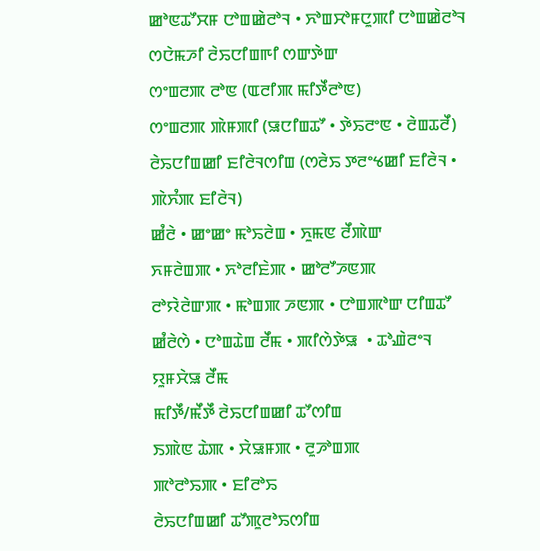ꯀꯣꯟꯊꯧꯆꯝ ꯅꯣꯡꯀꯥꯂꯣꯜ • ꯈꯣꯡꯆꯣꯝꯅꯨꯄꯤ ꯅꯣꯡꯀꯥꯂꯣꯜ
ꯁꯅꯥꯃꯍꯤ ꯂꯥꯢꯅꯤꯡꯒꯤ ꯁꯛꯇꯥꯛ
ꯁꯦꯡꯂꯄ ꯂꯣꯟ (ꯑꯂꯤꯄ ꯃꯤꯇꯩꯂꯣꯟ)
ꯁꯦꯡꯂꯄ ꯄꯥꯝꯄꯤ (ꯎꯅꯤꯡꯊꯧ • ꯇꯥꯢꯂꯦꯟ • ꯂꯥꯡꯊꯂꯩ)
ꯂꯥꯢꯅꯤꯡꯀꯤ ꯐꯤꯂꯥꯜꯁꯤꯡ (ꯁꯂꯥꯢ ꯇꯂꯦꯠꯀꯤ ꯐꯤꯂꯥꯜ • ꯄꯥꯈꯪꯄ ꯐꯤꯂꯥꯜ)
ꯀꯪꯂꯥ • ꯀꯦꯀꯦ ꯃꯣꯢꯂꯥꯡ • ꯈꯨꯃꯟ ꯂꯩꯄꯥꯛ
ꯈꯝꯂꯥꯡꯄ • ꯈꯣꯂꯤꯐꯥꯄ • ꯀꯣꯂꯧꯍꯟꯄ
ꯂꯣꯌꯥꯂꯥꯛꯄ • ꯃꯣꯡꯄ ꯍꯟꯄ • ꯅꯣꯡꯄꯣꯛ ꯅꯤꯡꯊꯧ
ꯀꯪꯂꯥꯁꯥ • ꯅꯣꯡꯊꯥꯡ ꯂꯩꯃ • ꯄꯤꯁꯥꯇꯥꯎ  • ꯊꯣꯉꯥꯂꯦꯜ
ꯌꯨꯝꯆꯥꯎ ꯂꯩꯃ
ꯃꯤꯇꯩ/ꯃꯩꯇꯩ ꯂꯥꯢꯅꯤꯡꯀꯤ ꯊꯧꯁꯤꯡ
ꯏꯄꯥꯟ ꯊꯥꯄ • ꯆꯥꯎꯝꯄ • ꯂꯨꯍꯣꯡꯄ
ꯄꯣꯂꯣꯢꯄ • ꯐꯤꯂꯣꯢ
ꯂꯥꯢꯅꯤꯡꯀꯤ ꯊꯧꯄꯨꯂꯣꯢꯁꯤꯡ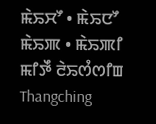ꯃꯥꯢꯆꯧ • ꯃꯥꯢꯅꯧ
ꯃꯥꯢꯄ • ꯃꯥꯢꯄꯤ
ꯃꯤꯇꯩ ꯂꯥꯢꯁꯪꯁꯤꯡ
Thangching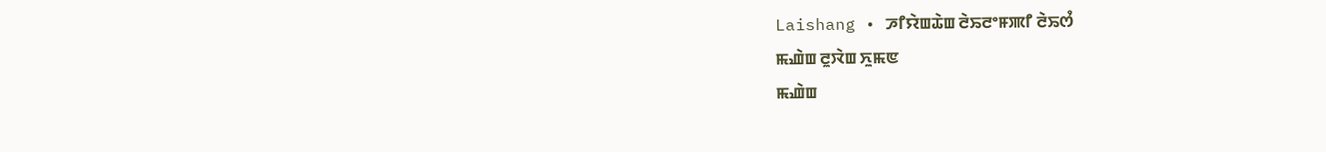Laishang • ꯍꯤꯌꯥꯡꯊꯥꯡ ꯂꯥꯢꯂꯦꯝꯄꯤ ꯂꯥꯢꯁꯪ
ꯃꯉꯥꯡ ꯂꯨꯋꯥꯡ ꯈꯨꯃꯟ
ꯃꯉꯥꯡ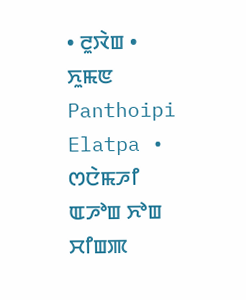• ꯂꯨꯋꯥꯡ • ꯈꯨꯃꯟ
Panthoipi Elatpa • ꯁꯅꯥꯃꯍꯤ ꯑꯍꯣꯡ ꯈꯣꯡ ꯆꯤꯡꯄ